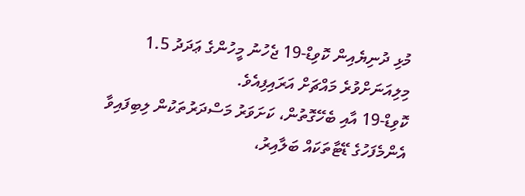މުޅި ދުނިޔެއިން ކޮވިޑް-19 ޖެހުނު މީހުންގެ ޢަދަދު 1.5 މިލިއަނަށްވުރެ މައްޗަށް އަރައިފިއެވެ.
ކޮވިޑް-19 އާއި ބެހޭގޮތުން، ކަށަވަރު މަސްދަރުތަކުން ލިބިފައިވާ އެންމެފަހުގެ ޑޭޓާތަކައް ބަލާއިރު،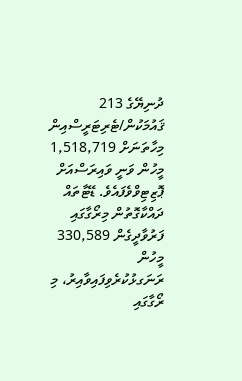ދުނިޔޭގެ 213 ޤައުމަކުން/ޓެރިޓަރީސްއިން މިހާތަނަށް 1,518,719 މީހުން ވަނީ ވައިރަސްއަށް ޕޮޒިޓިވްވެފައެވެ. ޑޭޓާތައް ދައްކާގޮތުން މިރޯގާގައި ފަރުވާދީގެން 330,589 މީހުން ރަނަގޅުކުރެވިފައިވާއިރު، މި ރޯގާގައި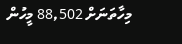މިހާތަނަށް 88,502 މީހުން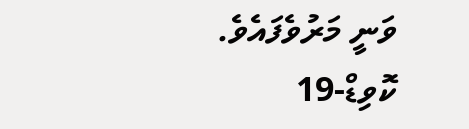ވަނީ މަރުވެފައެވެ.
ކޮވިޑް-19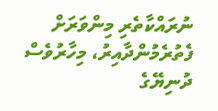ނުރައްކާތެރި މިންވަރަށް ފެތުރެމުންދާއިރު، މިހާރުވެސް ދުނިޔޭގެ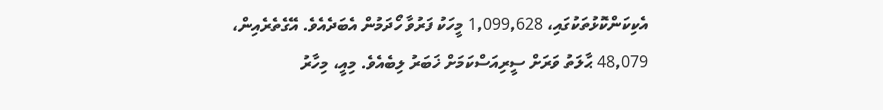އެކިކަންކޮޅުތަކުގައި، 1,099,628 މީހަކު ފަރުވާ ހޯދަމުން އެބަދެއެވެ. އޭގެތެރެއިން، 48,079 ޙާލަތު ވަރަށް ސީރިއަސްކަމަށް ޚަބަރު ލިބެއެވެ. މިއީ، މިހާރު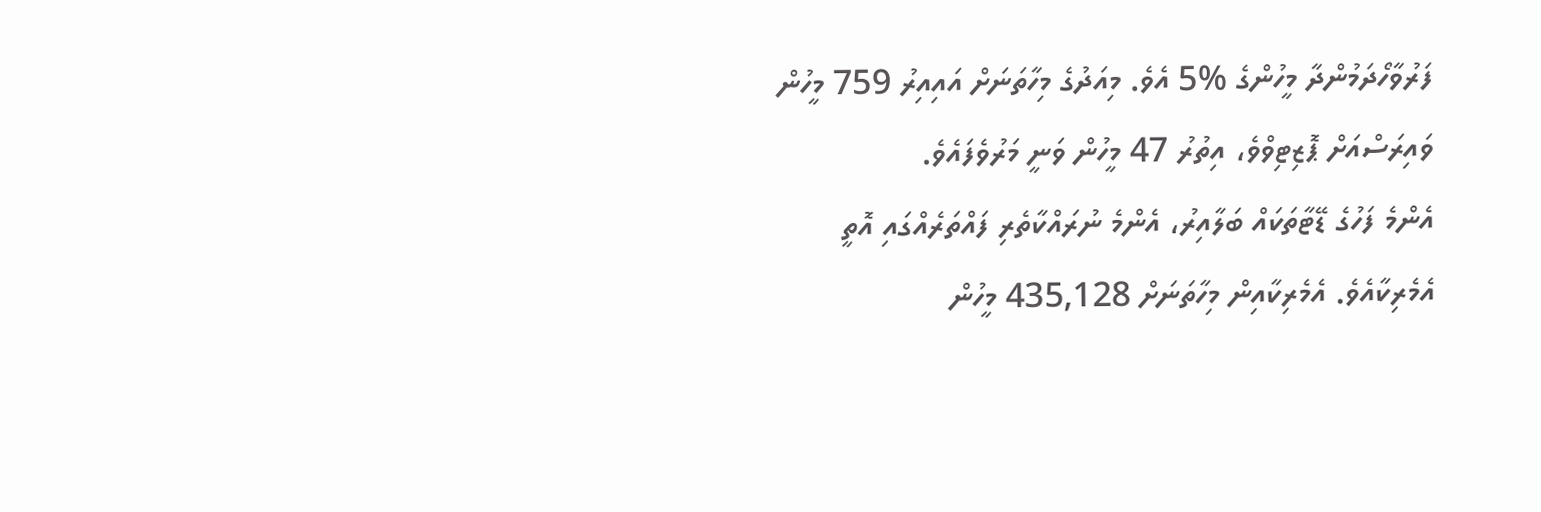ފަރުވާހޯދަމުންދާ މީހުންގެ %5 އެވެ. މިއަދުގެ މިހާތަނަށް އައިއިރު 759 މީހުން ވައިރަސްއަށް ޕޮޒިޓިވްވެ، އިތުރު 47 މީހުން ވަނީ މަރުވެފައެވެ.
އެންމެ ފަހުގެ ޑޭޓާތަކައް ބަލާއިރު، އެންމެ ނުރައްކާތެރި ފައްތަރެއްގައި އޮތީ އެމެރިކާއެވެ. އެމެރިކާއިން މިހާތަނަށް 435,128 މީހުން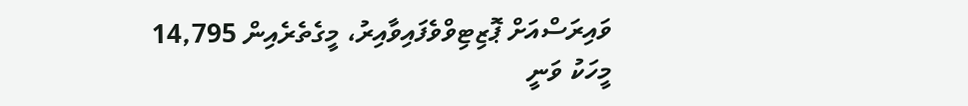ވައިރަސްއަށް ޕޮޒިޓިވްވެފައިވާއިރު، މީގެތެރެއިން 14,795 މީހަކު ވަނީ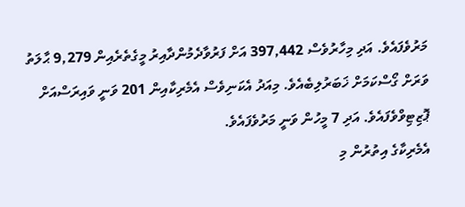މަރުވެފައެވެ. އަދި މިހާރުވެސް 397,442 އަށް ފަރުވާދެމުންދާއިރު މީގެތެރެއިން 9,279 ޙާލަތު ވަރަށް ގޯސްކަމަށް ޚަބަރުލިބެއެވެ. މިއަދު އެކަނިވެސް އެމެރިކާއިން 201 ވަނީ ވައިރަސްއަށް ޕޮޒިޓިވްވެފައެވެ. އަދި 7 މީހުން ވަނީ މަރުވެފައެވެ.
އެމެރިކާގެ އިތުރުން މި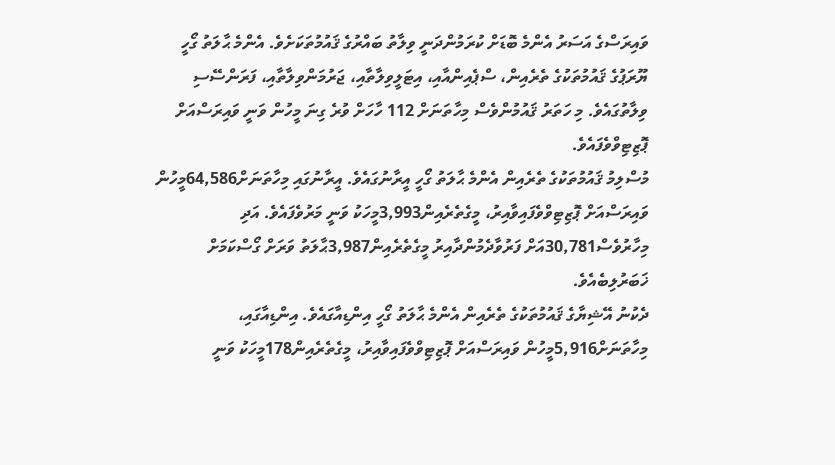ވައިރަސްގެ އަސަރު އެންމެ ބޮޑަށް ކުރަމުންދަނީ ވިލާތު ބައްރުގެ ޤައުމުތަކަށެވެ. އެންމެ ޙާލަތު ގޯހީ ޔޫރަޕުގެ ޤައުމުތަކުގެ ތެރެއިން، ސްޕެއިންއާއި، އިޓަލީވިލާތާއި، ޖަރުމަންވިލާތާއި، ފަރަންސޭސި ވިލާތުގައެވެ. މި ހަތަރު ޤައުމުންވެސް މިހާތަނަށް 112 ހާހަށް ވުރެ ގިނަ މީހުން ވަނީ ވައިރަސްއަށް ޕޮޒިޓިވްވެފައެވެ.
މުސްލިމު ޤައުމުތަކުގެ ތެރެއިން އެންމެ ޙާލަތު ގޯހީ އީރާނުގައެވެ. އީރާނުގައި މިހާތަނަށް64,586މީހުން ވައިރަސްއަށް ޕޮޒިޓިވްވެފައިވާއިރު، މީގެތެރެއިން3,993މީހަކު ވަނީ މަރުވެފައެވެ. އަދި މިހާރުވެސް30,781އަށް ފަރުވާދެމުންދާއިރު މީގެތެރެއިން3,987ޙާލަތު ވަރަށް ގޯސްކަމަށް ޚަބަރުލިބެއެވެ.
ދެކުނު އޭޝިޔާގެ ޤައުމުތަކުގެ ތެރެއިން އެންމެ ޙާލަތު ގޯހީ އިންޑިއާގައެވެ. އިންޑިއާގައި، މިހާތަނަށް5,916މީހުން ވައިރަސްއަށް ޕޮޒިޓިވްވެފައިވާއިރު، މީގެތެރެއިން178މީހަކު ވަނީ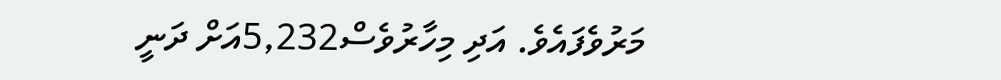މަރުވެފައެވެ. އަދި މިހާރުވެސް5,232އަށް ދަނީ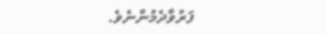ފަރުވާދެމުންނެވެ.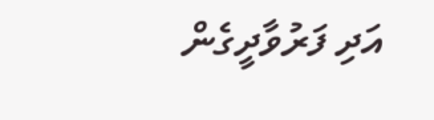އަދި ފަރުވާދީގެން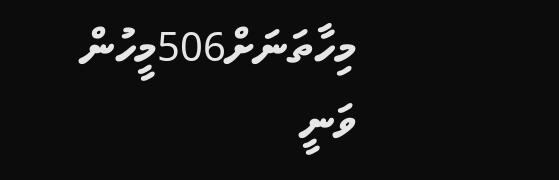މިހާތަނަށް506މީހުން ވަނީ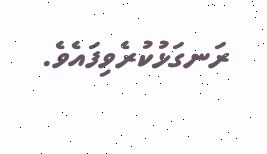ރަނގަޅުކުރެވިފައެވެ.